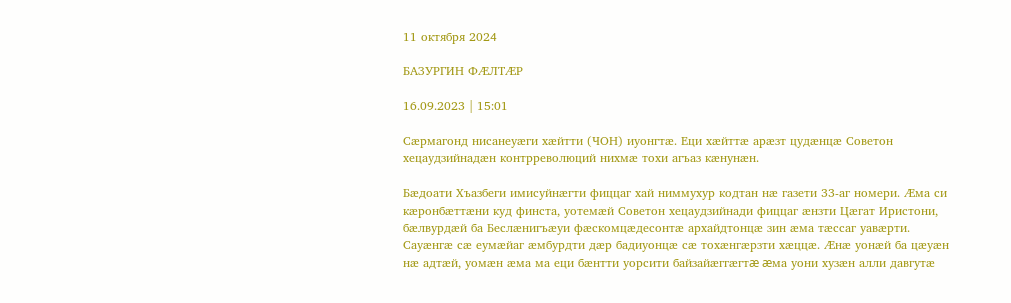11 октября 2024

БАЗУРГИН ФÆЛТÆР

16.09.2023 | 15:01

Сæрмагонд нисанеуæги хæйтти (ЧОН) иуонгтæ. Еци хæйттæ арæзт цудæнцæ Советон хецаудзийнадæн контрреволюций нихмæ тохи агъаз кæнунæн.

Бæдоати Хъазбеги имисуйнæгти фиццаг хай ниммухур кодтан нæ газети 33-аг номери. Æма си кæронбæттæни куд финста, уотемæй Советон хецаудзийнади фиццаг æнзти Цæгат Иристони, бæлвурдæй ба Беслæнигъæуи фæскомцæдесонтæ архайдтонцæ зин æма тæссаг уавæрти. Сауæнгæ сæ еумæйаг æмбурдти дæр бадиуонцæ сæ тохæнгæрзти хæццæ. Æнæ уонæй ба цæуæн нæ адтæй, уомæн æма ма еци бæнтти уорсити байзайæггæгтæ æма уони хузæн алли давгутæ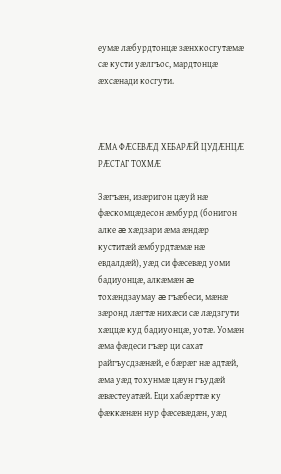еумæ лæбурдтонцæ зæнхкосгутæмæ сæ кусти уæлгъос, мардтонцæ æхсæнади косгути.



ÆМА ФÆСЕВÆД ХЕБАРÆЙ ЦУДÆНЦÆ РÆСТАГ ТОХМÆ

Зæгъæн, изæригон цæуй нæ фæскомцæдесон æмбурд (бонигон алке æ хæдзари æма æндæр куститæй æмбурдтæмæ нæ евдалдæй), уæд си фæсевæд уоми бадиуонцæ, алкæмæн æ тохæндзаумау æ гъæбеси, мæнæ зæронд лæгтæ нихæси сæ лæдзгути хæццæ куд бадиуонцæ, уотæ. Уомæн æма фæдеси гъæр ци сахат райгъусдзæнæй, е бæрæг нæ адтæй, æма уæд тохунмæ цæун гъудæй æвæстеуатæй. Еци хабæрттæ ку фæккæнæн нур фæсевæдæн, уæд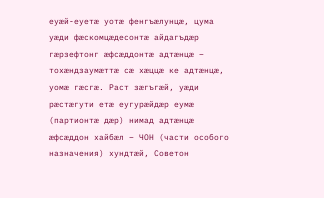еуæй-еуетæ уотæ фенгъæлунцæ, цума уæди фæскомцæдесонтæ айдагъдæр гæрзефтонг æфсæддонтæ адтæнцæ – тохæндзаумæттæ сæ хæццæ ке адтæнцæ, уомæ гæсгæ. Раст зæгъгæй, уæди рæстæгути етæ еугурæйдæр еумæ (партионтæ дæр) нимад адтæнцæ æфсæддон хайбæл – ЧОН (части особого назначения) хундтæй, Советон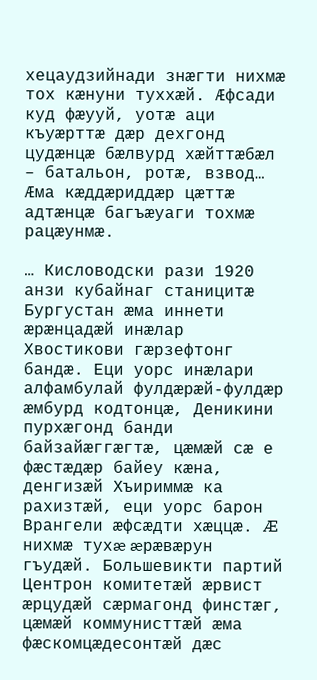хецаудзийнади знæгти нихмæ тох кæнуни туххæй. Æфсади куд фæууй, уотæ аци къуæрттæ дæр дехгонд цудæнцæ бæлвурд хæйттæбæл – батальон, ротæ, взвод… Æма кæддæриддæр цæттæ адтæнцæ багъæуаги тохмæ рацæунмæ.

… Кисловодски рази 1920 анзи кубайнаг станицитæ Бургустан æма иннети æрæнцадæй инæлар Хвостикови гæрзефтонг бандæ. Еци уорс инæлари алфамбулай фулдæрæй-фулдæр æмбурд кодтонцæ, Деникини пурхæгонд банди байзайæггæгтæ, цæмæй сæ е фæстæдæр байеу кæна, денгизæй Хъириммæ ка рахизтæй, еци уорс барон Врангели æфсæдти хæццæ. Æ нихмæ тухæ æрæвæрун гъудæй. Большевикти партий Центрон комитетæй æрвист æрцудæй сæрмагонд финстæг, цæмæй коммунисттæй æма фæскомцæдесонтæй дæс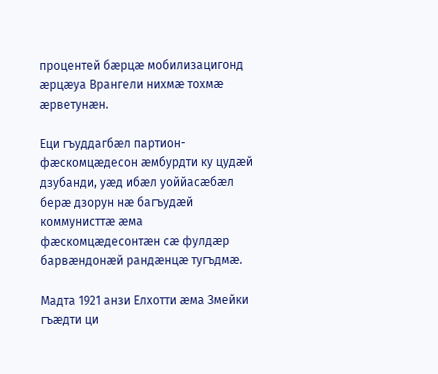процентей бæрцæ мобилизацигонд æрцæуа Врангели нихмæ тохмæ æрветунæн.

Еци гъуддагбæл партион-фæскомцæдесон æмбурдти ку цудæй дзубанди, уæд ибæл уоййасæбæл берæ дзорун нæ багъудæй коммунисттæ æма фæскомцæдесонтæн сæ фулдæр барвæндонæй рандæнцæ тугъдмæ.

Мадта 1921 анзи Елхотти æма Змейки гъæдти ци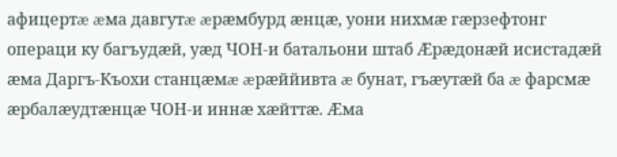афицертæ æма давгутæ æрæмбурд æнцæ, уони нихмæ гæрзефтонг операци ку багъудæй, уæд ЧОН-и батальони штаб Æрæдонæй исистадæй æма Даргъ-Къохи станцæмæ æрæййивта æ бунат, гъæутæй ба æ фарсмæ æрбалæудтæнцæ ЧОН-и иннæ хæйттæ. Æма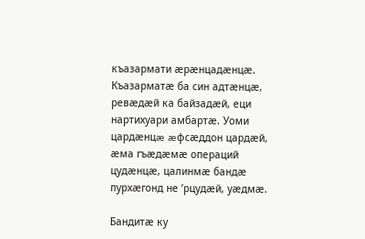къазармати æрæнцадæнцæ. Къазарматæ ба син адтæнцæ, ревæдæй ка байзадæй, еци нартихуари амбартæ. Уоми цардæнцæ æфсæддон цардæй, æма гъæдæмæ операций цудæнцæ, цалинмæ бандæ пурхæгонд не ’рцудæй, уæдмæ.

Бандитæ ку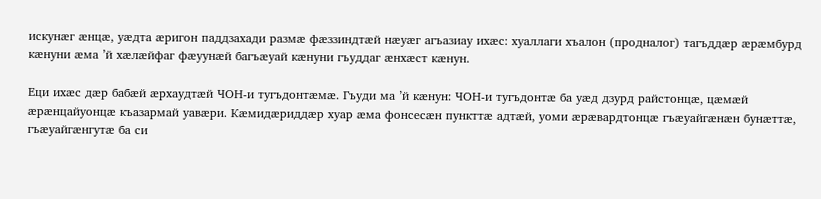искунæг æнцæ, уæдта æригон паддзахади размæ фæззиндтæй нæуæг агъазиау ихæс: хуаллаги хъалон (продналог) тагъддæр æрæмбурд кæнуни æма ’й хæлæйфаг фæуунæй багъæуай кæнуни гъуддаг æнхæст кæнун.

Еци ихæс дæр бабæй æрхаудтæй ЧОН-и тугъдонтæмæ. Гъуди ма ’й кæнун: ЧОН-и тугъдонтæ ба уæд дзурд райстонцæ, цæмæй æрæнцайуонцæ къазармай уавæри. Кæмидæриддæр хуар æма фонсесæн пункттæ адтæй, уоми æрæвардтонцæ гъæуайгæнæн бунæттæ, гъæуайгæнгутæ ба си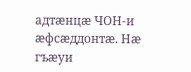адтæнцæ ЧОН-и æфсæддонтæ. Нæ гъæуи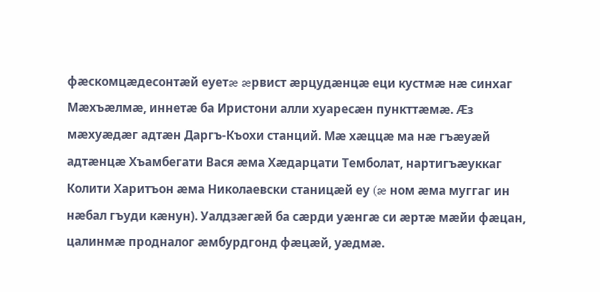фæскомцæдесонтæй еуетæ æрвист æрцудæнцæ еци кустмæ нæ синхаг Мæхъæлмæ, иннетæ ба Иристони алли хуаресæн пункттæмæ. Æз мæхуæдæг адтæн Даргъ-Къохи станций. Мæ хæццæ ма нæ гъæуæй адтæнцæ Хъамбегати Вася æма Хæдарцати Темболат, нартигъæуккаг Колити Харитъон æма Николаевски станицæй еу (æ ном æма муггаг ин нæбал гъуди кæнун). Уалдзæгæй ба сæрди уæнгæ си æртæ мæйи фæцан, цалинмæ продналог æмбурдгонд фæцæй, уæдмæ.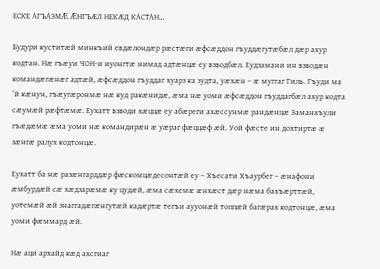ЕСКЕ АГЪАЗМÆ ÆНГЪÆЛ НЕКÆД КАСТАН…

Будури куститæй минкъий евдæлондæр рæстæги æфсæддон гъуддæгутæбæл дæр ахур кодтан. Нæ гъæуи ЧОН-и иуонгтæ нимад адтæнцæ еу взводбæл. Еудзамани ин взводæн командæгæнæг адтæй, æфсæддон гъуддаг хуарз ка зудта, уæхæн – æ муггаг Гиль. Гъуди ма ’й кæнун, гъæугæронмæ нæ куд ракæнидæ, æма нæ уоми æфсæддон гъуддагбæл ахур кодта сæумæй рæфтæмæ. Еухатт взводи хæццæ еу абæреги ахæссунмæ рандæнцæ Заманхъули гъæдæмæ æма уоми нæ командирæн æ уæраг фæццæф æй. Уой фæсте ин дохтиртæ æ зæнгæ ралух кодтонцæ.

Еухатт ба нæ разæнгарддæр фæскомцæдесонтæй еу – Хъесати Хъаурбег – æнафони æмбурдæй сæ хæдзарæмæ ку цудæй, æма сæхемæ æнхæст дæр нæма бахъæрттæй, уотемæй æй знаггадæгæнгутæй кадæртæ тегъи аууонæй топпæй багæрах кодтонцæ, æма уоми фæммард æй.

Нæ аци архайд кæд ахсгиаг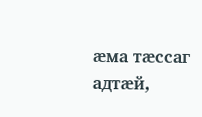æма тæссаг адтæй,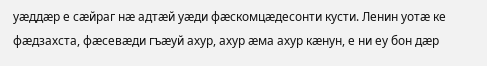уæддæр е сæйраг нæ адтæй уæди фæскомцæдесонти кусти. Ленин уотæ ке фæдзахста, фæсевæди гъæуй ахур, ахур æма ахур кæнун, е ни еу бон дæр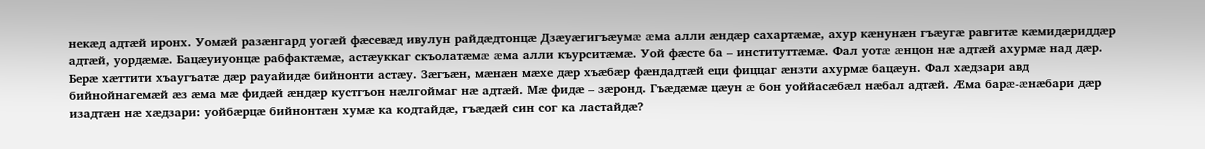некæд адтæй иронх. Уомæй разæнгард уогæй фæсевæд ивулун райдæдтонцæ Дзæуæгигъæумæ æма алли æндæр сахартæмæ, ахур кæнунæн гъæугæ равгитæ кæмидæриддæр адтæй, уордæмæ. Бацæуиуонцæ рабфактæмæ, астæуккаг скъолатæмæ æма алли къурситæмæ. Уой фæсте ба – институттæмæ. Фал уотæ æнцон нæ адтæй ахурмæ над дæр. Берæ хæттити хъаугъатæ дæр рауайидæ бийнонти астæу. Зæгъæн, мæнæн мæхе дæр хъæбæр фæндадтæй еци фиццаг æнзти ахурмæ бацæун. Фал хæдзари авд бийнойнагемæй æз æма мæ фидæй æндæр кустгъон нæлгоймаг нæ адтæй. Мæ фидæ – зæронд. Гъæдæмæ цæун æ бон уоййасæбæл нæбал адтæй. Æма барæ-æнæбари дæр изадтæн нæ хæдзари: уойбæрцæ бийнонтæн хумæ ка кодтайдæ, гъæдæй син сог ка ластайдæ?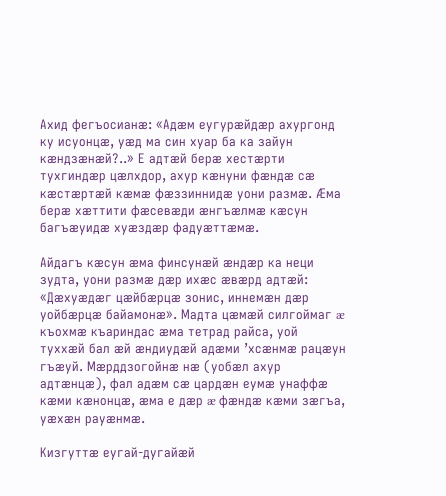Ахид фегъосианæ: «Адæм еугурæйдæр ахургонд ку исуонцæ, уæд ма син хуар ба ка зайун кæндзæнæй?..» Е адтæй берæ хестæрти тухгиндæр цæлхдор, ахур кæнуни фæндæ сæ кæстæртæй кæмæ фæззиннидæ уони размæ. Æма берæ хæттити фæсевæди æнгъæлмæ кæсун багъæуидæ хуæздæр фадуæттæмæ.

Айдагъ кæсун æма финсунæй æндæр ка неци зудта, уони размæ дæр ихæс æвæрд адтæй: «Дæхуæдæг цæйбæрцæ зонис, иннемæн дæр уойбæрцæ байамонæ». Мадта цæмæй силгоймаг æ къохмæ къариндас æма тетрад райса, уой туххæй бал æй æндиудæй адæми ’хсæнмæ рацæун гъæуй. Мæрддзогойнæ нæ (уобæл ахур адтæнцæ), фал адæм сæ цардæн еумæ унаффæ кæми кæнонцæ, æма е дæр æ фæндæ кæми зæгъа, уæхæн рауæнмæ.

Кизгуттæ еугай-дугайæй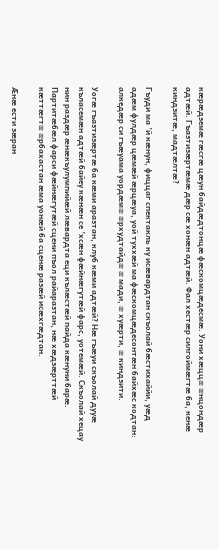кæрæдземæ гæсгæ цæун байдæдтонцæ фæскомцæдесмæ. Уони хæццæ æнцондæр адтæй. Гъазтизæртæмæ дæр сæ хонæн адтæй. Фал хестæр силгоймæгтæ ба, кенæ киндзитæ, мадтæлтæ?

Гъуди ма ’й кæнун, фиццаг спектакль ку исæвардтан скъолай бæстихаййи, уæд адæм фулдæр цæмæй æрцæуа, уой туххæй ма фæскомцæдесонтæн байхæс кодтан: алкедæр си гъæуама уордæмæ æрхудтайдæ æ мади, æ хуæрти, æ киндзити.

Уогæ гъазтизæртæ ба кæми аразтан, клуб кæми адтæй? Нæ гъæуи скъолай дууæ къласемæн адтæй байеу кæнæн се ’хсæн фæйнæгутæй фарс, уотемæй. Скъолай хецау нин раздæр æнæкъулумпийæй лæвардта еци кълæстæй пайда кæнуни барæ. Партитæбæл фарси фæйнæгутæй сцени пъол райаразтан, нæ хæдзæрттæй кæттæгтæ æрбахастан æма уонæй ба сценæ разæй исæхгæдтан.

Æнæ ести зæран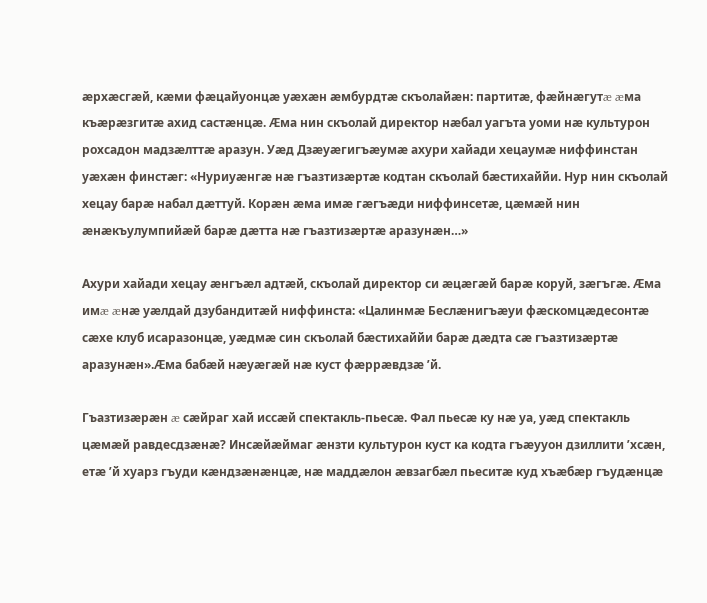æрхæсгæй, кæми фæцайуонцæ уæхæн æмбурдтæ скъолайæн: партитæ, фæйнæгутæ æма къæрæзгитæ ахид састæнцæ. Æма нин скъолай директор нæбал уагъта уоми нæ культурон рохсадон мадзæлттæ аразун. Уæд Дзæуæгигъæумæ ахури хайади хецаумæ ниффинстан уæхæн финстæг: «Нуриуæнгæ нæ гъазтизæртæ кодтан скъолай бæстихаййи. Нур нин скъолай хецау барæ набал дæттуй. Корæн æма имæ гæгъæди ниффинсетæ, цæмæй нин æнæкъулумпийæй барæ дæтта нæ гъазтизæртæ аразунæн…»

Ахури хайади хецау æнгъæл адтæй, скъолай директор си æцæгæй барæ коруй, зæгъгæ. Æма имæ æнæ уæлдай дзубандитæй ниффинста: «Цалинмæ Беслæнигъæуи фæскомцæдесонтæ сæхе клуб исаразонцæ, уæдмæ син скъолай бæстихаййи барæ дæдта сæ гъазтизæртæ аразунæн».Æма бабæй нæуæгæй нæ куст фæррæвдзæ ’й.

Гъазтизæрæн æ сæйраг хай иссæй спектакль-пьесæ. Фал пьесæ ку нæ уа, уæд спектакль цæмæй равдесдзæнæ? Инсæйæймаг æнзти культурон куст ка кодта гъæууон дзиллити ’хсæн, етæ ’й хуарз гъуди кæндзæнæнцæ, нæ маддæлон æвзагбæл пьеситæ куд хъæбæр гъудæнцæ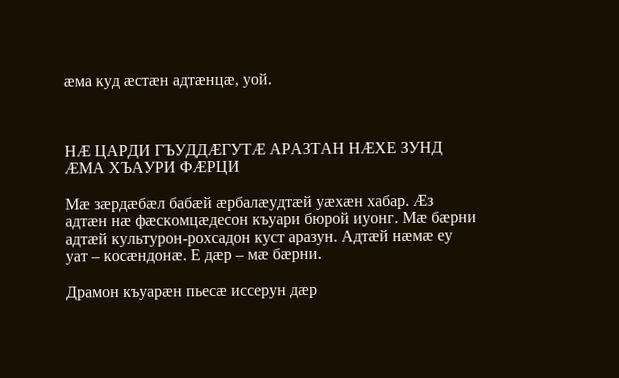æма куд æстæн адтæнцæ, уой.



НÆ ЦАРДИ ГЪУДДÆГУТÆ АРАЗТАН НÆХЕ ЗУНД ÆМА ХЪАУРИ ФÆРЦИ

Мæ зæрдæбæл бабæй æрбалæудтæй уæхæн хабар. Æз адтæн нæ фæскомцæдесон къуари бюрой иуонг. Мæ бæрни адтæй культурон-рохсадон куст аразун. Адтæй нæмæ еу уат – косæндонæ. Е дæр – мæ бæрни.

Драмон къуарæн пьесæ иссерун дæр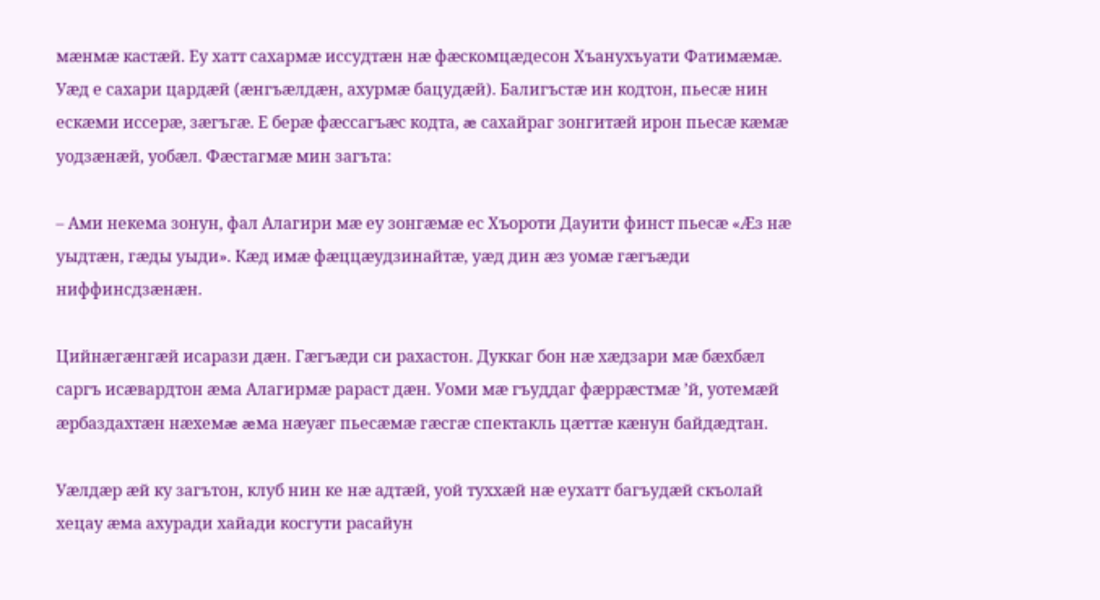мæнмæ кастæй. Еу хатт сахармæ иссудтæн нæ фæскомцæдесон Хъанухъуати Фатимæмæ. Уæд е сахари цардæй (æнгъæлдæн, ахурмæ бацудæй). Балигъстæ ин кодтон, пьесæ нин ескæми иссерæ, зæгъгæ. Е берæ фæссагъæс кодта, æ сахайраг зонгитæй ирон пьесæ кæмæ уодзæнæй, уобæл. Фæстагмæ мин загъта:

– Ами некема зонун, фал Алагири мæ еу зонгæмæ ес Хъороти Дауити финст пьесæ «Æз нæ уыдтæн, гæды уыди». Кæд имæ фæццæудзинайтæ, уæд дин æз уомæ гæгъæди ниффинсдзæнæн.

Цийнæгæнгæй исарази дæн. Гæгъæди си рахастон. Дуккаг бон нæ хæдзари мæ бæхбæл саргъ исæвардтон æма Алагирмæ рараст дæн. Уоми мæ гъуддаг фæррæстмæ ’й, уотемæй æрбаздахтæн нæхемæ æма нæуæг пьесæмæ гæсгæ спектакль цæттæ кæнун байдæдтан.

Уæлдæр æй ку загътон, клуб нин ке нæ адтæй, уой туххæй нæ еухатт багъудæй скъолай хецау æма ахуради хайади косгути расайун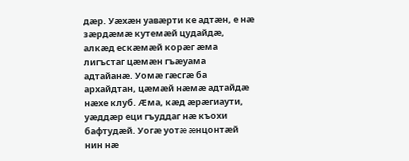дæр. Уæхæн уавæрти ке адтæн, е нæ зæрдæмæ кутемæй цудайдæ, алкæд ескæмæй корæг æма лигъстаг цæмæн гъæуама адтайанæ. Уомæ гæсгæ ба архайдтан, цæмæй нæмæ адтайдæ нæхе клуб. Æма, кæд æрæгиаути, уæддæр еци гъуддаг нæ къохи бафтудæй. Уогæ уотæ æнцонтæй нин нæ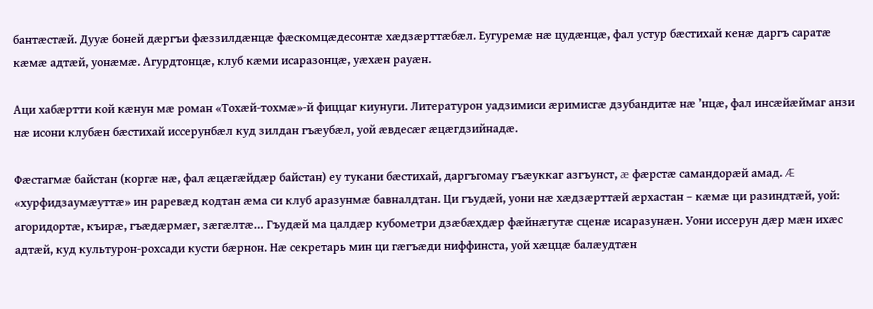бантæстæй. Дууæ боней дæргъи фæззилдæнцæ фæскомцæдесонтæ хæдзæрттæбæл. Еугуремæ нæ цудæнцæ, фал устур бæстихай кенæ даргъ саратæ кæмæ адтæй, уонæмæ. Агурдтонцæ, клуб кæми исаразонцæ, уæхæн рауæн.

Аци хабæртти кой кæнун мæ роман «Тохæй-тохмæ»-й фиццаг киунуги. Литературон уадзимиси æримисгæ дзубандитæ нæ ’нцæ, фал инсæйæймаг анзи нæ исони клубæн бæстихай иссерунбæл куд зилдан гъæубæл, уой æвдесæг æцæгдзийнадæ.

Фæстагмæ байстан (коргæ нæ, фал æцæгæйдæр байстан) еу тукани бæстихай, даргъгомау гъæуккаг азгъунст, æ фæрстæ самандорæй амад. Æ «хурфидзаумæуттæ» ин раревæд кодтан æма си клуб аразунмæ бавналдтан. Ци гъудæй, уони нæ хæдзæрттæй æрхастан – кæмæ ци разиндтæй, уой: агоридортæ, къирæ, гъæдæрмæг, зæгæлтæ… Гъудæй ма цалдæр кубометри дзæбæхдæр фæйнæгутæ сценæ исаразунæн. Уони иссерун дæр мæн ихæс адтæй, куд культурон-рохсади кусти бæрнон. Нæ секретарь мин ци гæгъæди ниффинста, уой хæццæ балæудтæн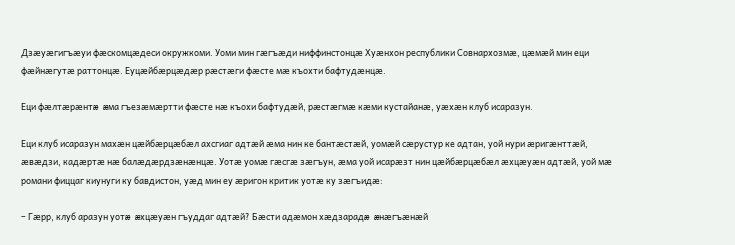Дзæуæгигъæуи фæскомцæдеси окружкоми. Уоми мин гæгъæди ниффинстонцæ Хуæнхон республики Совнархозмæ, цæмæй мин еци фæйнæгутæ раттонцæ. Еуцæйбæрцæдæр рæстæги фæсте мæ къохти бафтудæнцæ.

Еци фæлтæрæнтæ æма гъезæмæртти фæсте нæ къохи бафтудæй, рæстæгмæ кæми кустайанæ, уæхæн клуб исаразун.

Еци клуб исаразун махæн цæйбæрцæбæл ахсгиаг адтæй æма нин ке бантæстæй, уомæй сæрустур ке адтан, уой нури æригæнттæй, æвæдзи, кадæртæ нæ балæдæрдзæнæнцæ. Уотæ уомæ гæсгæ зæгъун, æма уой исарæзт нин цæйбæрцæбæл æхцæуæн адтæй, уой мæ романи фиццаг киунуги ку бавдистон, уæд мин еу æригон критик уотæ ку зæгъидæ:

– Гæрр, клуб аразун уотæ æхцæуæн гъуддаг адтæй? Бæсти адæмон хæдзарадæ æнæгъæнæй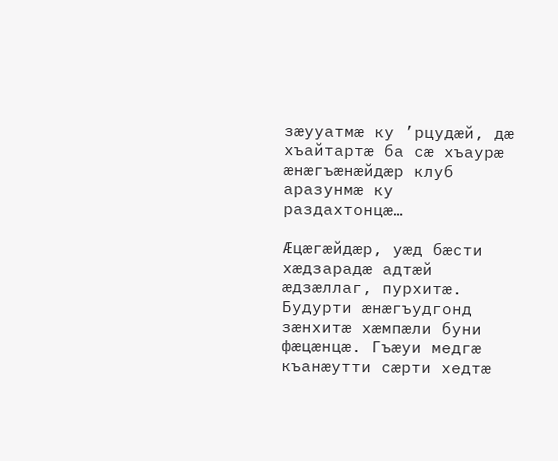зæууатмæ ку ’рцудæй, дæ хъайтартæ ба сæ хъаурæ æнæгъæнæйдæр клуб аразунмæ ку раздахтонцæ…

Æцæгæйдæр, уæд бæсти хæдзарадæ адтæй æдзæллаг, пурхитæ. Будурти æнæгъудгонд зæнхитæ хæмпæли буни фæцæнцæ. Гъæуи медгæ къанæутти сæрти хедтæ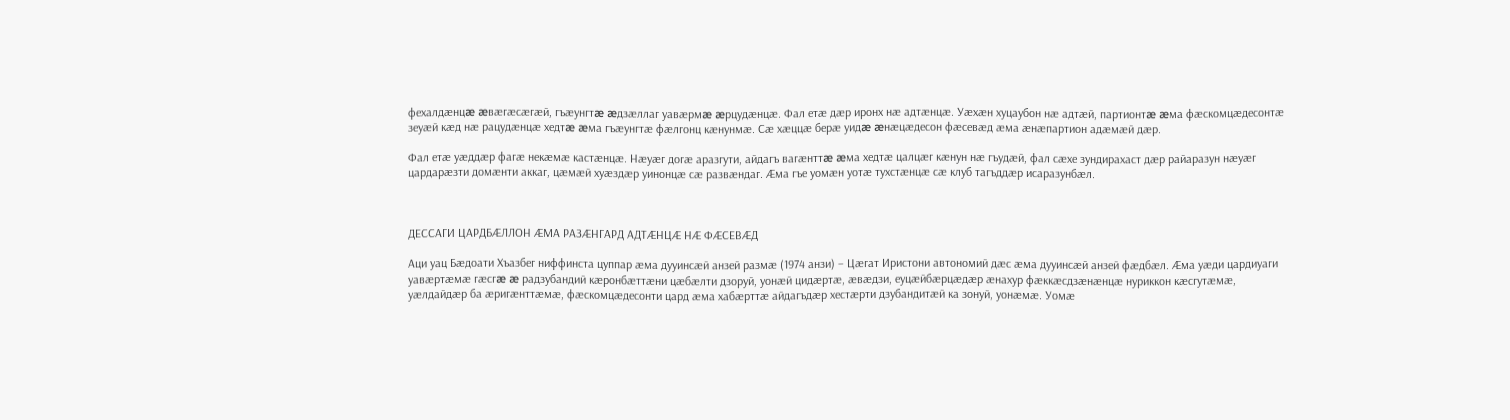фехалдæнцæ æвæгæсæгæй, гъæунгтæ æдзæллаг уавæрмæ æрцудæнцæ. Фал етæ дæр иронх нæ адтæнцæ. Уæхæн хуцаубон нæ адтæй, партионтæ æма фæскомцæдесонтæ зеуæй кæд нæ рацудæнцæ хедтæ æма гъæунгтæ фæлгонц кæнунмæ. Сæ хæццæ берæ уидæ æнæцæдесон фæсевæд æма æнæпартион адæмæй дæр.

Фал етæ уæддæр фагæ некæмæ кастæнцæ. Нæуæг догæ аразгути, айдагъ вагæнттæ æма хедтæ цалцæг кæнун нæ гъудæй, фал сæхе зундирахаст дæр райаразун нæуæг цардарæзти домæнти аккаг, цæмæй хуæздæр уинонцæ сæ развæндаг. Æма гъе уомæн уотæ тухстæнцæ сæ клуб тагъддæр исаразунбæл.



ДЕССАГИ ЦАРДБÆЛЛОН ÆМА РАЗÆНГАРД АДТÆНЦÆ НÆ ФÆСЕВÆД

Аци уац Бæдоати Хъазбег ниффинста цуппар æма дууинсæй анзей размæ (1974 анзи) – Цæгат Иристони автономий дæс æма дууинсæй анзей фæдбæл. Æма уæди цардиуаги уавæртæмæ гæсгæ æ радзубандий кæронбæттæни цæбæлти дзоруй, уонæй цидæртæ, æвæдзи, еуцæйбæрцæдæр æнахур фæккæсдзæнæнцæ нуриккон кæсгутæмæ, уæлдайдæр ба æригæнттæмæ, фæскомцæдесонти цард æма хабæрттæ айдагъдæр хестæрти дзубандитæй ка зонуй, уонæмæ. Уомæ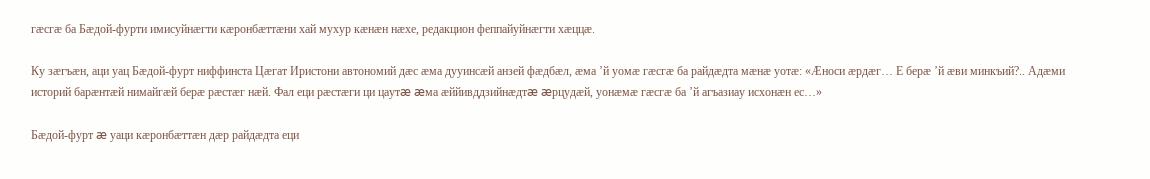гæсгæ ба Бæдой-фурти имисуйнæгти кæронбæттæни хай мухур кæнæн нæхе, редакцион феппайуйнæгти хæццæ.

Ку зæгъæн, аци уац Бæдой-фурт ниффинста Цæгат Иристони автономий дæс æма дууинсæй анзей фæдбæл, æма ’й уомæ гæсгæ ба райдæдта мæнæ уотæ: «Æноси æрдæг… Е берæ ’й æви минкъий?.. Адæми историй барæнтæй нимайгæй берæ рæстæг нæй. Фал еци рæстæги ци цаутæ æма æййивддзийнæдтæ æрцудæй, уонæмæ гæсгæ ба ’й агъазиау исхонæн ес…»

Бæдой-фурт æ уаци кæронбæттæн дæр райдæдта еци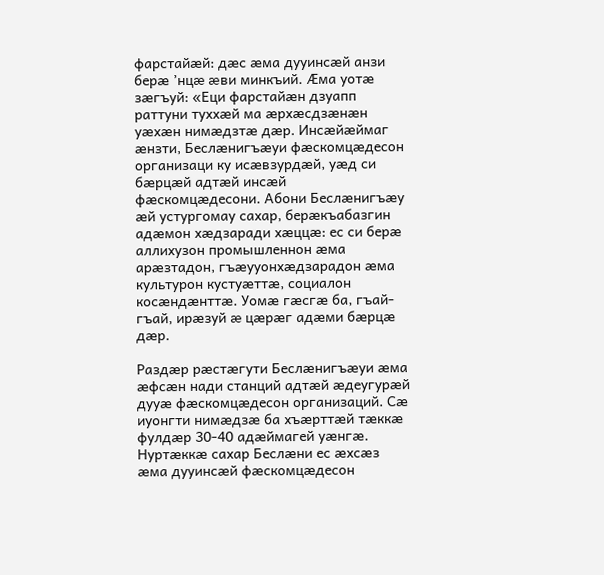фарстайæй: дæс æма дууинсæй анзи берæ ’нцæ æви минкъий. Æма уотæ зæгъуй: «Еци фарстайæн дзуапп раттуни туххæй ма æрхæсдзæнæн уæхæн нимæдзтæ дæр. Инсæйæймаг æнзти, Беслæнигъæуи фæскомцæдесон организаци ку исæвзурдæй, уæд си бæрцæй адтæй инсæй фæскомцæдесони. Абони Беслæнигъæу æй устургомау сахар, берæкъабазгин адæмон хæдзаради хæццæ: ес си берæ аллихузон промышленнон æма арæзтадон, гъæууонхæдзарадон æма культурон кустуæттæ, социалон косæндæнттæ. Уомæ гæсгæ ба, гъай-гъай, ирæзуй æ цæрæг адæми бæрцæ дæр.

Раздæр рæстæгути Беслæнигъæуи æма æфсæн нади станций адтæй æдеугурæй дууæ фæскомцæдесон организаций. Сæ иуонгти нимæдзæ ба хъæрттæй тæккæ фулдæр 30-40 адæймагей уæнгæ. Нуртæккæ сахар Беслæни ес æхсæз æма дууинсæй фæскомцæдесон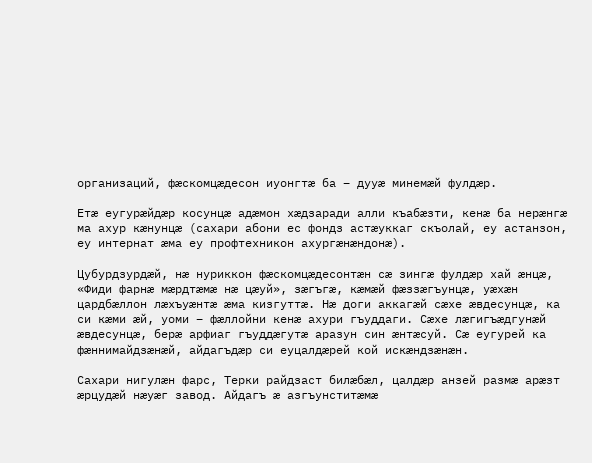организаций, фæскомцæдесон иуонгтæ ба – дууæ минемæй фулдæр.

Етæ еугурæйдæр косунцæ адæмон хæдзаради алли къабæзти, кенæ ба нерæнгæ ма ахур кæнунцæ (сахари абони ес фондз астæуккаг скъолай, еу астанзон, еу интернат æма еу профтехникон ахургæнæндонæ).

Цубурдзурдæй, нæ нуриккон фæскомцæдесонтæн сæ зингæ фулдæр хай æнцæ, «Фиди фарнæ мæрдтæмæ нæ цæуй», зæгъгæ, кæмæй фæззæгъунцæ, уæхæн цардбæллон лæхъуæнтæ æма кизгуттæ. Нæ доги аккагæй сæхе æвдесунцæ, ка си кæми æй, уоми – фæллойни кенæ ахури гъуддаги. Сæхе лæгигъæдгунæй æвдесунцæ, берæ арфиаг гъуддæгутæ аразун син æнтæсуй. Сæ еугурей ка фæннимайдзæнæй, айдагъдæр си еуцалдæрей кой искæндзæнæн.

Сахари нигулæн фарс, Терки райдзаст билæбæл, цалдæр анзей размæ арæзт æрцудæй нæуæг завод. Айдагъ æ азгъунститæмæ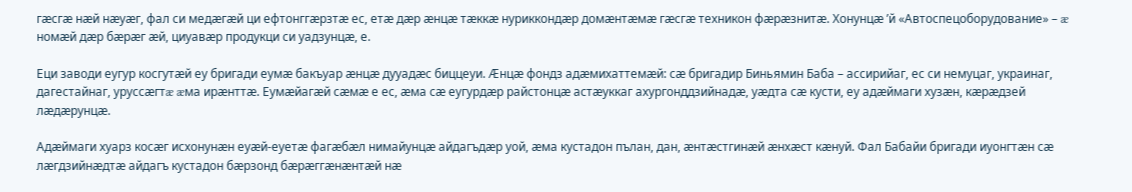гæсгæ нæй нæуæг, фал си медæгæй ци ефтонггæрзтæ ес, етæ дæр æнцæ тæккæ нуриккондæр домæнтæмæ гæсгæ техникон фæрæзнитæ. Хонунцæ ’й «Автоспецоборудование» – æ номæй дæр бæрæг æй, циуавæр продукци си уадзунцæ, е.

Еци заводи еугур косгутæй еу бригади еумæ бакъуар æнцæ дууадæс биццеуи. Æнцæ фондз адæмихаттемæй: сæ бригадир Биньямин Баба – ассирийаг, ес си немуцаг, украинаг, дагестайнаг, уруссæгтæ æма ирæнттæ. Еумæйагæй сæмæ е ес, æма сæ еугурдæр райстонцæ астæуккаг ахургонддзийнадæ, уæдта сæ кусти, еу адæймаги хузæн, кæрæдзей лæдæрунцæ.

Адæймаги хуарз косæг исхонунæн еуæй-еуетæ фагæбæл нимайунцæ айдагъдæр уой, æма кустадон пълан, дан, æнтæстгинæй æнхæст кæнуй. Фал Бабайи бригади иуонгтæн сæ лæгдзийнæдтæ айдагъ кустадон бæрзонд бæрæггæнæнтæй нæ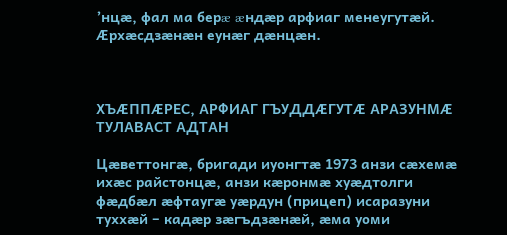’нцæ, фал ма берæ æндæр арфиаг менеугутæй. Æрхæсдзæнæн еунæг дæнцæн.



ХЪÆППÆРЕС, АРФИАГ ГЪУДДÆГУТÆ АРАЗУНМÆ ТУЛАВАСТ АДТАН

Цæветтонгæ, бригади иуонгтæ 1973 анзи сæхемæ ихæс райстонцæ, анзи кæронмæ хуæдтолги фæдбæл æфтаугæ уæрдун (прицеп) исаразуни туххæй – кадæр зæгъдзæнæй, æма уоми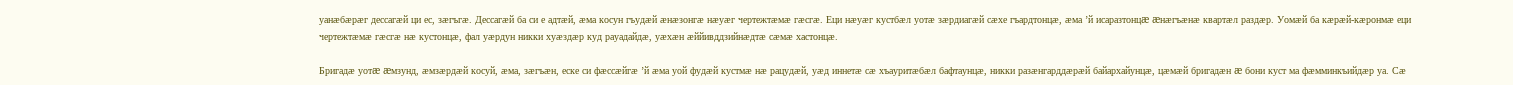уанæбæрæг дессагæй ци ес, зæгъгæ. Дессагæй ба си е адтæй, æма косун гъудæй æнæзонгæ нæуæг чертежтæмæ гæсгæ. Еци нæуæг кустбæл уотæ зæрдиагæй сæхе гъардтонцæ, æма ’й исаразтонцæ æнæгъæнæ квартæл раздæр. Уомæй ба кæрæй-кæронмæ еци чертежтæмæ гæсгæ нæ кустонцæ, фал уæрдун никки хуæздæр куд рауадайдæ, уæхæн æййивддзийнæдтæ сæмæ хастонцæ.

Бригадæ уотæ æмзунд, æмзæрдæй косуй, æма, зæгъæн, еске си фæссæйгæ ’й æма уой фудæй кустмæ нæ рацудæй, уæд иннетæ сæ хъауритæбæл бафтаунцæ, никки разæнгарддæрæй байархайунцæ, цæмæй бригадæн æ бони куст ма фæмминкъийдæр уа. Сæ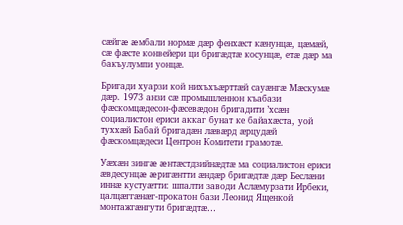сæйгæ æмбали нормæ дæр фенхæст кæнунцæ, цæмæй, сæ фæсте конвейери ци бригæдтæ косунцæ, етæ дæр ма бакъулумпи уонцæ.

Бригади хуарзи кой нихъхъæрттæй сауæнгæ Мæскумæ дæр. 1973 анзи сæ промышленнон къабази фæскомцæдесон-фæсевæдон бригадити ’хсæн социалистон ериси аккаг бунат ке байахæста, уой туххæй Бабай бригадæн лæвæрд æрцудæй фæскомцæдеси Центрон Комитети грамотæ.

Уæхæн зингæ æнтæстдзийнæдтæ ма социалистон ериси æвдесунцæ æригæнтти æндæр бригæдтæ дæр Беслæни иннæ кустуæтти: шпалти заводи Аслæмурзати Ирбеки, цалцæггæнæг-прокатон бази Леонид Ященкой монтажгæнгути бригæдтæ…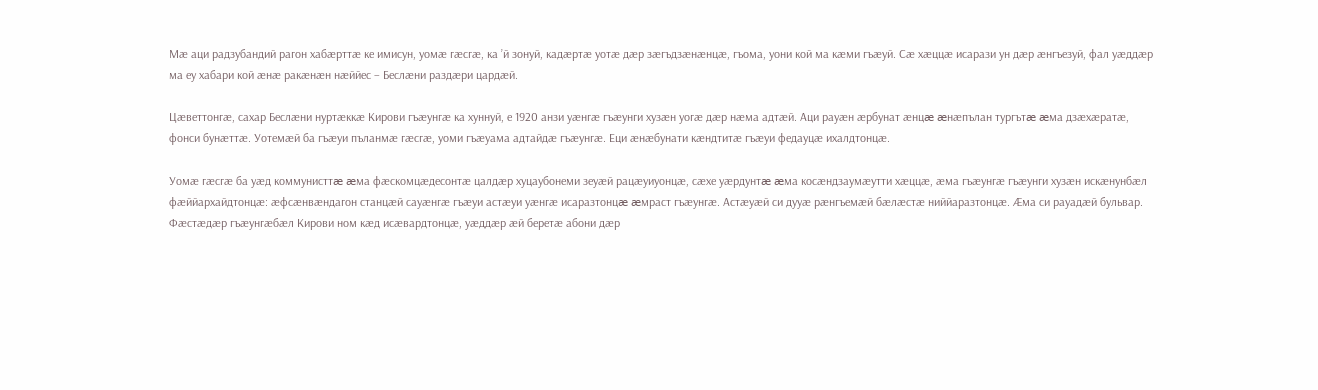Мæ аци радзубандий рагон хабæрттæ ке имисун, уомæ гæсгæ, ка ’й зонуй, кадæртæ уотæ дæр зæгъдзæнæнцæ, гъома, уони кой ма кæми гъæуй. Сæ хæццæ исарази ун дæр æнгъезуй, фал уæддæр ма еу хабари кой æнæ ракæнæн нæййес – Беслæни раздæри цардæй.

Цæветтонгæ, сахар Беслæни нуртæккæ Кирови гъæунгæ ка хуннуй, е 1920 анзи уæнгæ гъæунги хузæн уогæ дæр нæма адтæй. Аци рауæн æрбунат æнцæ æнæпълан тургътæ æма дзæхæратæ, фонси бунæттæ. Уотемæй ба гъæуи пъланмæ гæсгæ, уоми гъæуама адтайдæ гъæунгæ. Еци æнæбунати кæндтитæ гъæуи федауцæ ихалдтонцæ.

Уомæ гæсгæ ба уæд коммунисттæ æма фæскомцæдесонтæ цалдæр хуцаубонеми зеуæй рацæуиуонцæ, сæхе уæрдунтæ æма косæндзаумæутти хæццæ, æма гъæунгæ гъæунги хузæн искæнунбæл фæййархайдтонцæ: æфсæнвæндагон станцæй сауæнгæ гъæуи астæуи уæнгæ исаразтонцæ æмраст гъæунгæ. Астæуæй си дууæ рæнгъемæй бæлæстæ ниййаразтонцæ. Æма си рауадæй бульвар. Фæстæдæр гъæунгæбæл Кирови ном кæд исæвардтонцæ, уæддæр æй беретæ абони дæр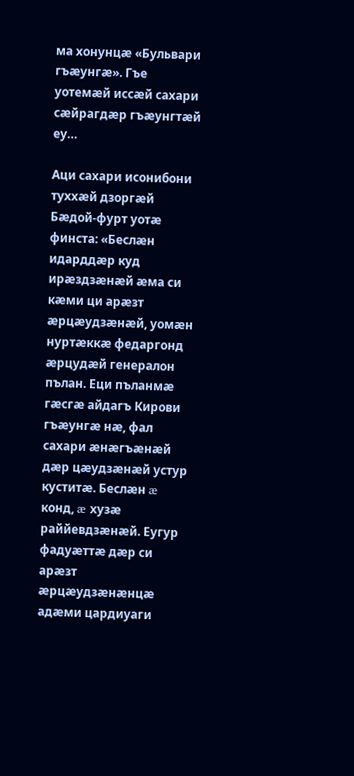ма хонунцæ «Бульвари гъæунгæ». Гъе уотемæй иссæй сахари сæйрагдæр гъæунгтæй еу…

Аци сахари исонибони туххæй дзоргæй Бæдой-фурт уотæ финста: «Беслæн идарддæр куд ирæздзæнæй æма си кæми ци арæзт æрцæудзæнæй, уомæн нуртæккæ федаргонд æрцудæй генералон пълан. Еци пъланмæ гæсгæ айдагъ Кирови гъæунгæ нæ, фал сахари æнæгъæнæй дæр цæудзæнæй устур куститæ. Беслæн æ конд, æ хузæ раййевдзæнæй. Еугур фадуæттæ дæр си арæзт æрцæудзæнæнцæ адæми цардиуаги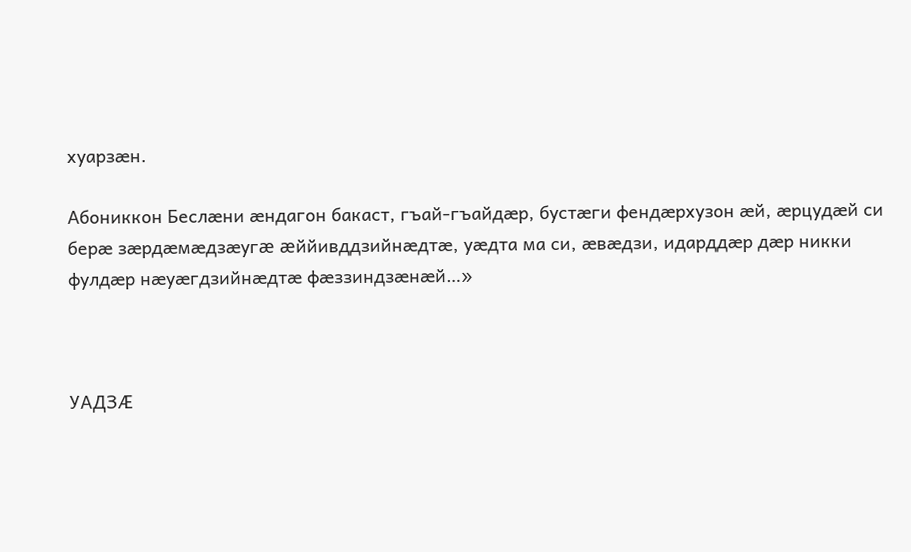хуарзæн.

Абониккон Беслæни æндагон бакаст, гъай-гъайдæр, бустæги фендæрхузон æй, æрцудæй си берæ зæрдæмæдзæугæ æййивддзийнæдтæ, уæдта ма си, æвæдзи, идарддæр дæр никки фулдæр нæуæгдзийнæдтæ фæззиндзæнæй…»



УАДЗÆ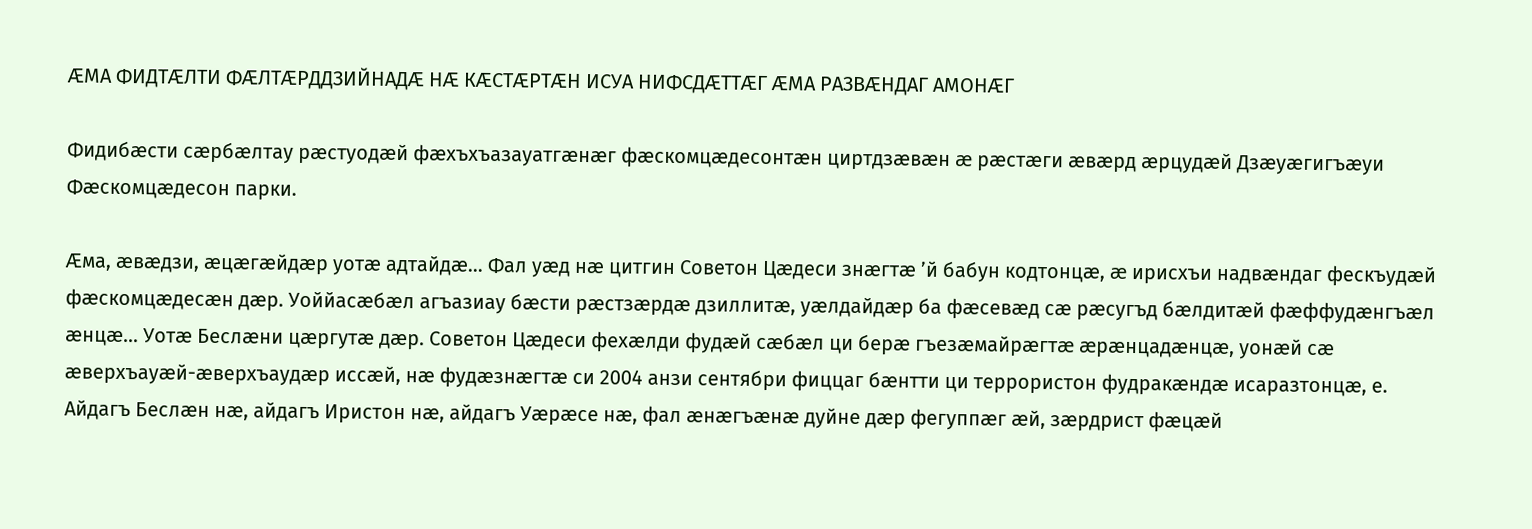ÆМА ФИДТÆЛТИ ФÆЛТÆРДДЗИЙНАДÆ НÆ КÆСТÆРТÆН ИСУА НИФСДÆТТÆГ ÆМА РАЗВÆНДАГ АМОНÆГ

Фидибæсти сæрбæлтау рæстуодæй фæхъхъазауатгæнæг фæскомцæдесонтæн циртдзæвæн æ рæстæги æвæрд æрцудæй Дзæуæгигъæуи Фæскомцæдесон парки.

Æма, æвæдзи, æцæгæйдæр уотæ адтайдæ… Фал уæд нæ цитгин Советон Цæдеси знæгтæ ’й бабун кодтонцæ, æ ирисхъи надвæндаг фескъудæй фæскомцæдесæн дæр. Уоййасæбæл агъазиау бæсти рæстзæрдæ дзиллитæ, уæлдайдæр ба фæсевæд сæ рæсугъд бæлдитæй фæффудæнгъæл æнцæ… Уотæ Беслæни цæргутæ дæр. Советон Цæдеси фехæлди фудæй сæбæл ци берæ гъезæмайрæгтæ æрæнцадæнцæ, уонæй сæ æверхъауæй-æверхъаудæр иссæй, нæ фудæзнæгтæ си 2004 анзи сентябри фиццаг бæнтти ци террористон фудракæндæ исаразтонцæ, е. Айдагъ Беслæн нæ, айдагъ Иристон нæ, айдагъ Уæрæсе нæ, фал æнæгъæнæ дуйне дæр фегуппæг æй, зæрдрист фæцæй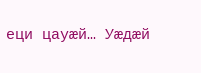еци цауæй… Уæдæй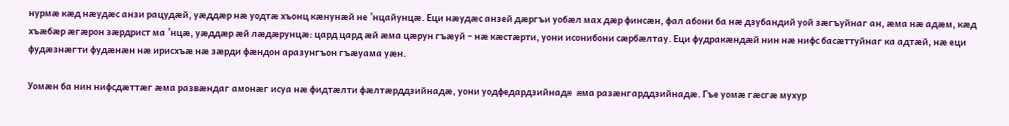нурмæ кæд нæудæс анзи рацудæй, уæддæр нæ уодтæ хъонц кæнунæй не ’нцайунцæ. Еци нæудæс анзей дæргъи уобæл мах дæр финсæн, фал абони ба нæ дзубандий уой зæгъуйнаг ан, æма нæ адæм, кæд хъæбæр æгæрон зæрдрист ма ’нцæ, уæддæр æй лæдæрунцæ: цард цард æй æма цæрун гъæуй – нæ кæстæрти, уони исонибони сæрбæлтау. Еци фудракæндæй нин нæ нифс басæттуйнаг ка адтæй, нæ еци фудæзнæгти фудæнæн нæ ирисхъæ нæ зæрди фæндон аразунгъон гъæуама уæн.

Уомæн ба нин нифсдæттæг æма развæндаг амонæг исуа нæ фидтæлти фæлтæрддзийнадæ, уони уодфедардзийнадæ æма разæнгарддзийнадæ. Гъе уомæ гæсгæ мухур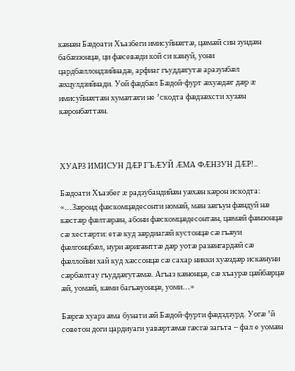кæнæн Бæдоати Хъазбеги имисуйнæгтæ, цæмæй син зундæн бабæззонцæ, ци фæсевæди кой си кæнуй, уони цардбæллондзийнадæ, арфиаг гъуддæгутæ аразунбæл æхцулдзийнади. Уой фæдбæл Бæдой-фурт æхуæдæг дæр æ имисуйнæгтæн хумæтæги не ’скодта фæдзæхсти хузæн кæронбæттæн.



ХУАРЗ ИМИСУН ДÆР ГЪÆУЙ ÆМА ФÆНЗУН ДÆР!..

Бæдоати Хъазбег æ радзубандийæн уæхæн кæрон искодта: «…Зæронд фæскомцæдесонти номæй, мæн зæгъун фæндуй нæ кæстæр фæлтæрæн, абони фæскомцæдесонтæн, цæмæй фæнзонцæ сæ хестæрти: етæ куд зæрдиагæй кустонцæ сæ гъæуи фæлгонцбæл, нури æригæнттæ дæр уотæ разæнгардæй сæ фæллойни хай куд хæссонцæ сæ сахар никки хуæздæр искæнуни сæрбæлтау гъуддæгутæмæ. Агъаз кæнонцæ, сæ хъаурæ цæйбæрцæ æй, уомæй, кæми багъæуонцæ, уоми…»

Бæргæ хуарз æма бунати æй Бæдой-фурти фæдздзурд. Уогæ ’й советон доги цардиуаги уавæртæмæ гæсгæ загъта – фал е уомæн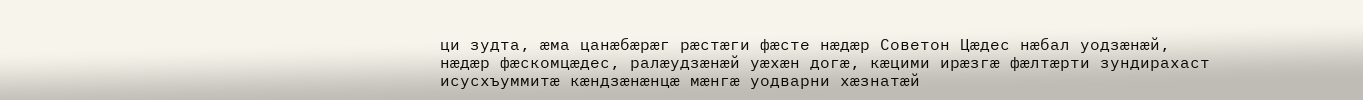ци зудта, æма цанæбæрæг рæстæги фæсте нæдæр Советон Цæдес нæбал уодзæнæй, нæдæр фæскомцæдес, ралæудзæнæй уæхæн догæ, кæцими ирæзгæ фæлтæрти зундирахаст исусхъуммитæ кæндзæнæнцæ мæнгæ уодварни хæзнатæй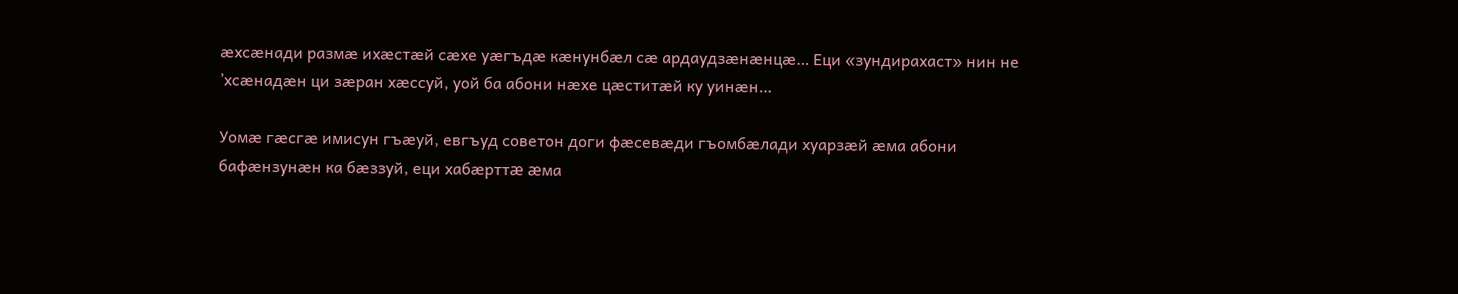æхсæнади размæ ихæстæй сæхе уæгъдæ кæнунбæл сæ ардаудзæнæнцæ… Еци «зундирахаст» нин не ’хсæнадæн ци зæран хæссуй, уой ба абони нæхе цæститæй ку уинæн…

Уомæ гæсгæ имисун гъæуй, евгъуд советон доги фæсевæди гъомбæлади хуарзæй æма абони бафæнзунæн ка бæззуй, еци хабæрттæ æма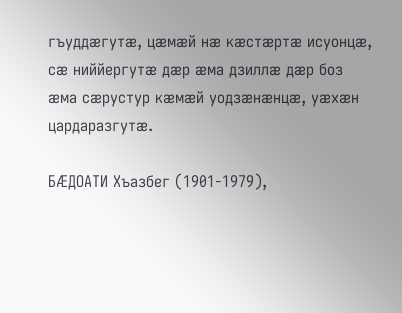гъуддæгутæ, цæмæй нæ кæстæртæ исуонцæ, сæ ниййергутæ дæр æма дзиллæ дæр боз æма сæрустур кæмæй уодзæнæнцæ, уæхæн цардаразгутæ.

БÆДОАТИ Хъазбег (1901-1979),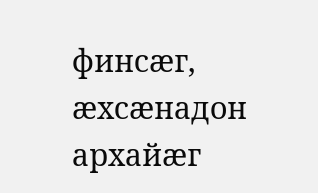финсæг, æхсæнадон архайæг